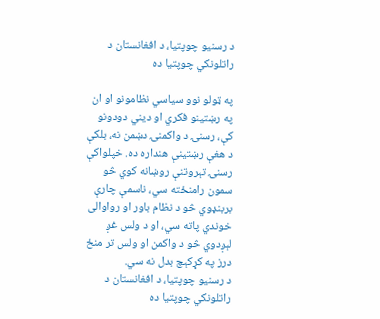د رسنیو چوپتیا، د افغانستان د راتلونکي چوپتیا ده

په ټولو نوو سیاسي نظامونو او ان په رښتینو فکري او دیني دودونو کې، رسنۍ د واکمنۍ دښمن نه، بلکې د هغې رښتينې هنداره ده. خپلواکې رسنۍ تېروتنې روښانه کوي څو سمون رامنځته سي، ناسمې چارې بربنډوي څو د نظام باور او رواوالی خوندي پاته سي، او د ولس غږ لېږدوي څو د واکمن او ولس تر منځ درز په کړکېچ بدل نه سي.
د رسنیو چوپتیا، د افغانستان د راتلونکي چوپتیا ده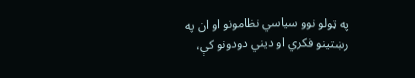په ټولو نوو سیاسي نظامونو او ان په رښتینو فکري او دیني دودونو کې،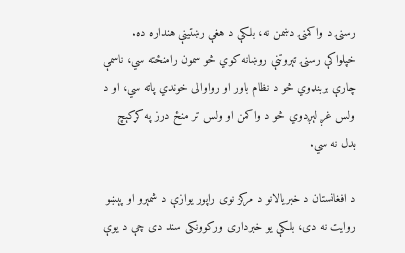رسنۍ د واکمنۍ دښمن نه، بلکې د هغې رښتينې هنداره ده. خپلواکې رسنۍ تېروتنې روښانه کوي څو سمون رامنځته سي، ناسمې چارې بربنډوي څو د نظام باور او رواوالی خوندي پاته سي، او د ولس غږ لېږدوي څو د واکمن او ولس تر منځ درز په کړکېچ بدل نه سي.

د افغانستان د خبریالانو د مرکز نوی راپور یوازې د شمېرو او پېښو روایت نه دی، بلکې یو خبرداری ورکوونکی سند دی چې د یوې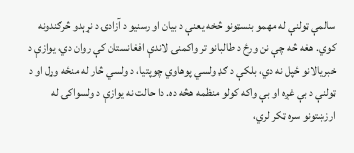سالمې ټولنې له مهمو بنسټونو څخه یعنې د بیان او رسنیو د آزادۍ د نړېدو څرګندونه کوي. هغه څه چې نن ورځ د طالبانو تر واکمنۍ لاندې افغانستان کې روان دي، یوازې د خبریالانو ځپل نه دي، بلکې د ګډ ولسي پوهاوي چوپتیا، د ولسي څار له منځه وړل او د ټولنې د بې غږه او بې واکه کولو منظمه هڅه ده. دا حالت نه یوازې د ولسواکۍ له ارزښتونو سره ټکر لري،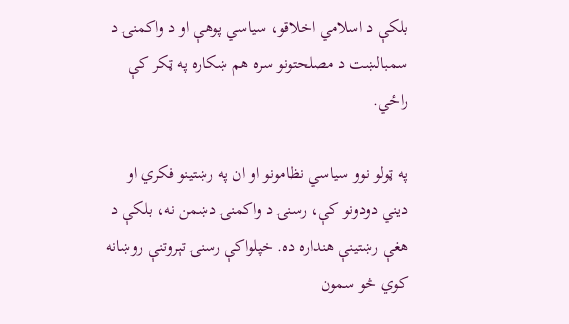بلکې د اسلامي اخلاقو، سیاسي پوهې او د واکمنۍ د سمبالښت د مصلحتونو سره هم ښکاره په ټکر کې راځي.

په ټولو نوو سیاسي نظامونو او ان په رښتینو فکري او دیني دودونو کې، رسنۍ د واکمنۍ دښمن نه، بلکې د هغې رښتینې هنداره ده. خپلواکې رسنۍ تېروتنې روښانه کوي څو سمون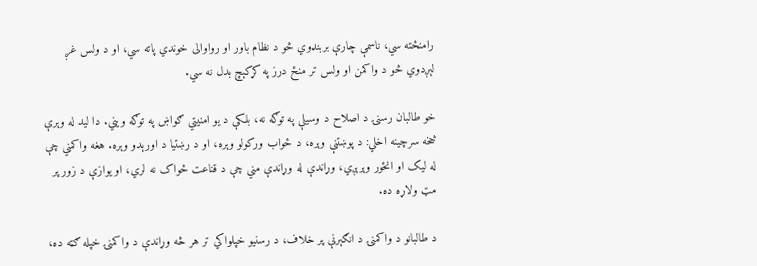رامنځته سي، ناسمې چارې بربنډوي څو د نظام باور او رواوالی خوندي پاته سي، او د ولس غږ لېږدوي څو د واکمن او ولس تر منځ درز په کړکېچ بدل نه سي.

خو طالبان رسنۍ د اصلاح د وسیلې په توګه نه، بلکې د یو امنیتي ګواښ په توګه ویني. دا لید له وېرې څخه سرچینه اخلي: د پوښتنې وېره، د ځواب ورکولو وېره، او د رښتیا د اورېدو وېره. هغه واکمني چې له لیک او انځور وېرېږي، وړاندې له وړاندې مني چې د قناعت ځواک نه لري، او یوازې د زور پر مټ ولاړه ده.

د طالبانو د واکمنۍ د انګېرنې پر خلاف، د رسنیو خپلواکي تر هر څه وړاندې د واکمنۍ خپله ګټه ده،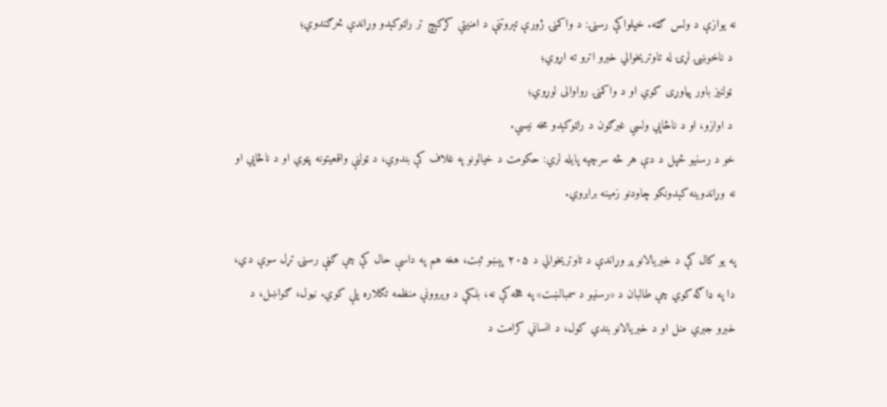نه یوازې د ولس ګټه. خپلواکې رسنۍ: د واکمنۍ ژورې تېروتنې د امنیتي کړکېچ تر راټوکېدو وړاندې څرګندوي؛
 د ناخوښۍ لړۍ له تاوتریخوالي خبرو اترو ته اړوي؛
 ټولنیز باور پیاوړی کوي او د واکمنۍ رواوالی لوړوي؛
 د اوازو، او د ناڅاپي ولسي غبرګون د راټوکېدو مخه نیسي.
خو د رسنیو ځپل د دې هر څه سرچپه پایله لري: حکومت د خیالونو په غلاف کې بندوي، د ټولنې واقعیتونه پټوي او د ناڅاپي او نه‌ وړاندوينه کېدونکو چاودنو زمینه برابروي.

په یو کال کې د خبریالانو پر وړاندې د تاوتریخوالي د ۲۰۵ پېښو ثبت، هغه هم په داسې حال کې چې ګڼې رسنۍ تړل سوې دي، دا په ډاګه کوي چې طالبان د «رسنیو د سمبالښت» په هڅه کې نه، بلکې د وېروونې منظمه تګلاره پلې کوي. نیول، ګواښل، د خبرو جبري منل او د خبریالانو بندي کول، د انساني کرامت د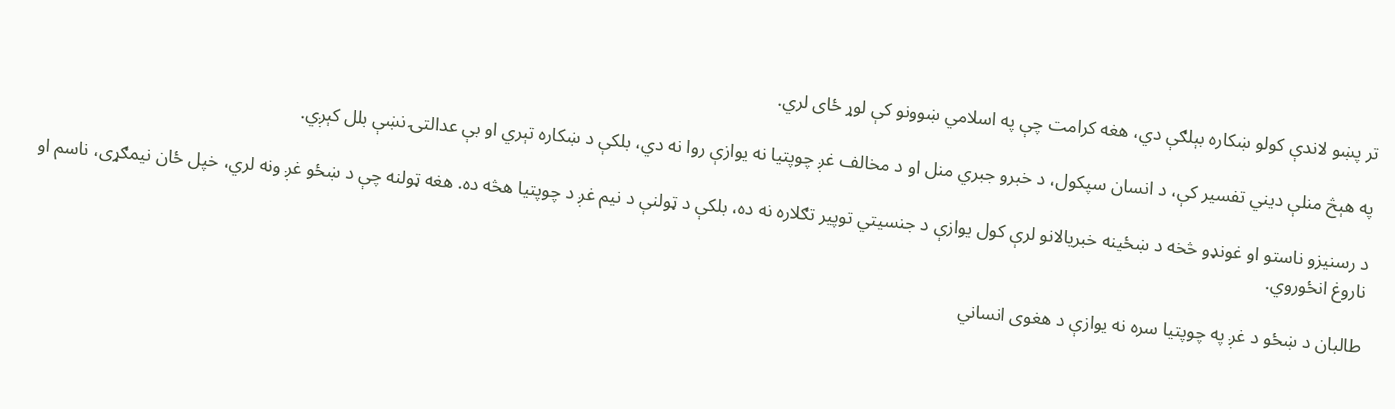تر پښو لاندې کولو ښکاره بېلګې دي، هغه کرامت چې په اسلامي ښوونو کې لوړ ځای لري.

په هېڅ منلې دیني تفسیر کې، د انسان سپکول، د خبرو جبري منل او د مخالف غږ چوپتیا نه یوازې روا نه دي، بلکې د ښکاره تېري او بې عدالتۍ نښې بلل کېږي.

د رسنیزو ناستو او غونډو څخه د ښځینه خبریالانو لرې کول یوازې د جنسیتي توپیر تګلاره نه ده، بلکې د ټولنې د نیم غږ د چوپتیا هڅه ده. هغه ټولنه چې د ښځو غږ ونه لري، خپل ځان نیمګړی، ناسم او ناروغ انځوروي.

طالبان د ښځو د غږ په چوپتیا سره نه یوازې د هغوی انساني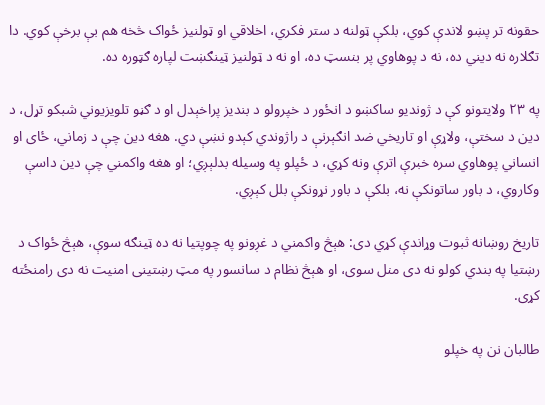حقونه تر پښو لاندې کوي، بلکې ټولنه د ستر فکري، اخلاقي او ټولنیز ځواک څخه هم بې برخې کوي. دا تګلاره نه دیني ده، نه د پوهاوي پر بنسټ ده، او نه د ټولنیز ټینګښت لپاره ګټوره ده.

په ۲۳ ولایتونو کې د ژوندیو ساکښو د انځور د خپرولو د بندیز پراخېدل او د ګڼو تلویزیوني شبکو تړل، د دین د سختې، ولاړې او تاریخي ضد انګېرنې د راژوندي کېدو نښې دي. هغه دین چې د زماني، ځای او انساني پوهاوي سره خبرې اترې ونه کړي، د ځپلو په وسیله بدلېږي؛ او هغه واکمني چې دین داسې وکاروي، د باور ساتونکې نه، بلکې د باور نړونکې بلل کېږي.

تاریخ روښانه ثبوت وړاندې کړي دی: هېڅ واکمني د غږونو په چوپتیا نه ده ټینګه سوې، هېڅ ځواک د رښتیا په بندي کولو نه دی منل سوی، او هېڅ نظام د سانسور په مټ رښتینی امنیت نه دی رامنځته کړی.

طالبان نن په خپلو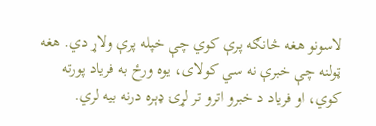لاسونو هغه څانګه پرې کوي چې خپله پرې ولاړ دي. هغه ټولنه چې خبرې نه سي کولای، یوه ورځ به فریاد پورته کوي، او فریاد د خبرو اترو تر لړۍ ډېره درنه بیه لري.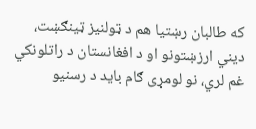که طالبان رښتیا هم د ټولنیز ټینګښت، دیني ارزښتونو او د افغانستان د راتلونکي غم لري، نو لومړی ګام باید د رسنیو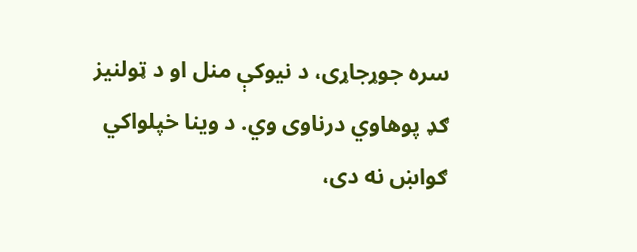سره جوړجاړی، د نیوکې منل او د ټولنیز ګډ پوهاوي درناوی وي. د وینا خپلواکي ګواښ نه دی،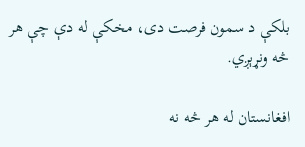بلکې د سمون فرصت دی، مخکې له دې چې هر څه ونړېږي.

افغانستان له هر څه نه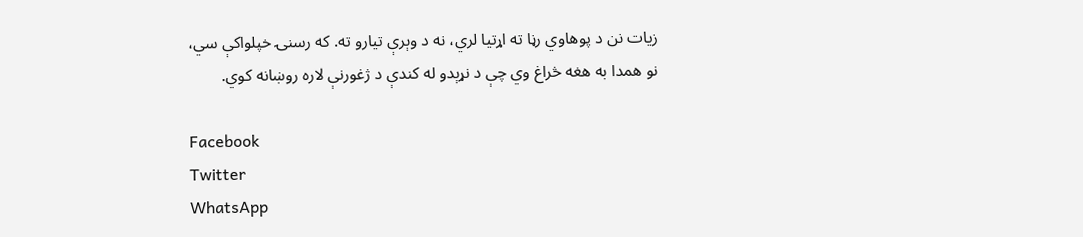زیات نن د پوهاوي رڼا ته اړتیا لري، نه د وېرې تیارو ته. که رسنۍ خپلواکې سي، نو همدا به هغه څراغ وي چې د نړېدو له کندې د ژغورنې لاره روښانه کوي.

Facebook
Twitter
WhatsApp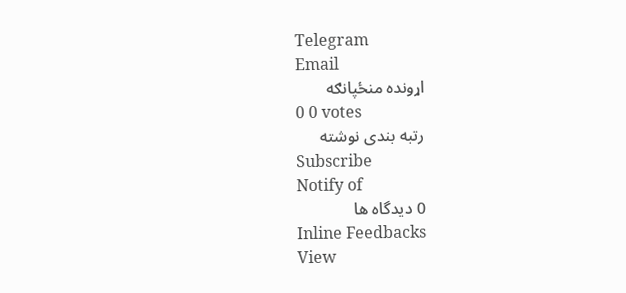Telegram
Email
اړونده منځپانګه
0 0 votes
رتبه بندی نوشته
Subscribe
Notify of
0 دیدگاه ها
Inline Feedbacks
View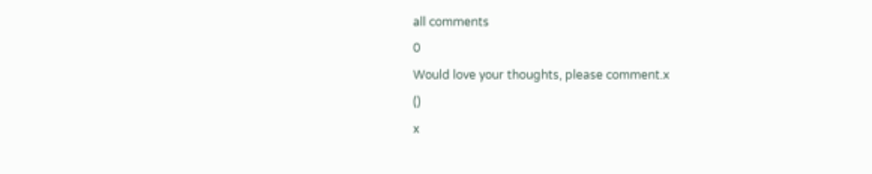all comments
0
Would love your thoughts, please comment.x
()
x